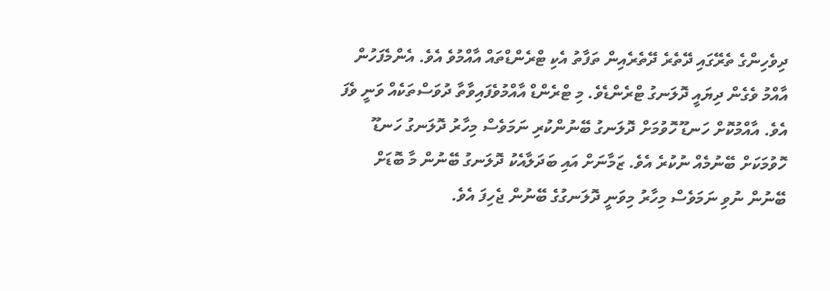ދިވެހިންގެ ތެރޭގައި ދޭތެރެ ދޭތެރެއިން ތަފާތު އެކި ޓްރެންޑްތައް އާއްމުވެ އެވެ. އެންމެފަހުން އާއްމު ވެގެން ދިޔައީ ދޮލަނގު ޓްރެންޑެވެ. މި ޓްރެންޑް އާއްމުވެފައިވާތާ ދުވަސްތަކެއް ވަނީ ވެފަ އެވެ. އާއްމުކޮށް ހަނޑޫ ހޮވުމަށް ދޮލަނގު ބޭނުންކުރި ނަމަވެސް މިހާރު ދޮލަނގު ހަނޑޫ ހޮވުމަކަށް ބޭނުމެއް ނުކުރެ އެވެ. ޒަމާނަށް އައި ބަދަލާއެކު ދޮލަނގު ބޭނުން މާ ބޮޑަށް ބޭނުން ނުވި ނަމަވެސް މިހާރު މިވަނީ ދޮލަނގުގެ ބޭނުން ޖެހިފަ އެވެ.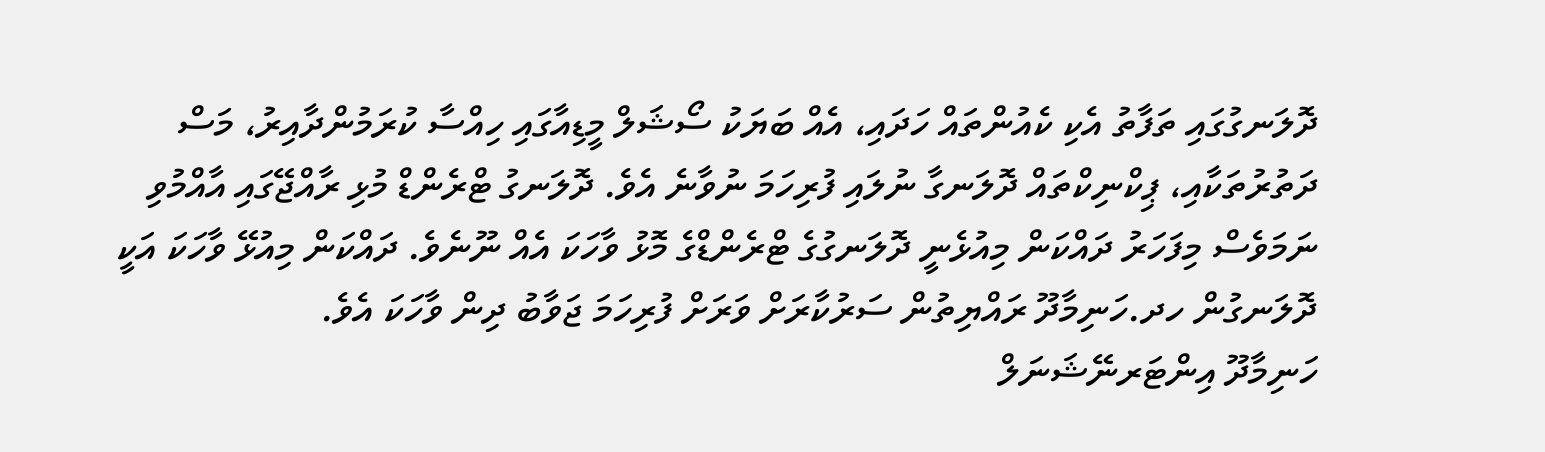ދޮލަނގުގައި ތަފާތު އެކި ކެއުންތައް ހަދައި، އެއް ބަޔަކު ސޯޝަލް މީޑިއާގައި ހިއްސާ ކުރަމުންދާއިރު، މަސް ދަތުރުތަކާއި، ޕިކްނިކްތައް ދޮލަނގާ ނުލައި ފުރިހަމަ ނުވާނެ އެވެ. ދޮލަނގު ޓްރެންޑް މުޅި ރާއްޖޭގައި އާއްމުވި ނަމަވެސް މިފަހަރު ދައްކަން މިއުޅެނީ ދޮލަނގުގެ ޓްރެންޑްގެ މޮޅު ވާހަކަ އެއް ނޫނެވެ. ދައްކަން މިއުޅޭ ވާހަކަ އަކީ ދޮލަނގުން ހދ.ހަނިމާދޫ ރައްޔިތުން ސަރުކާރަށް ވަރަށް ފުރިހަމަ ޖަވާބު ދިން ވާހަކަ އެވެ.
ހަނިމާދޫ އިންޓަރނޭޝަނަލް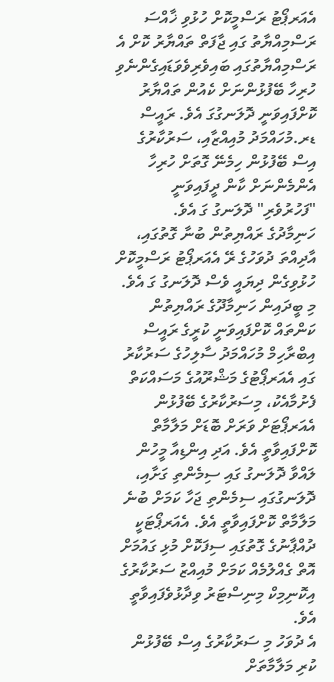އެއަރޕޯޓު ރަސްމީކޮށް ހުޅުވި ޚާއްސަ ރަސްމިއްޔާތު ގައި ޖާފަތް ތައްޔާރު ކޮށް އެ ރަސްމިއްޔާތުގައި ބައިވެރިވެވަޑައިގެންނެވި ހުރިހާ ބޭފުޅުންނަށް ކެއުން ތައްޔާރު ކޮށްފައިވަނީ ދޮލަނގުގަ އެވެ. ރައީސް ޑރ.މުހައްމަދު މުއިއްޒާއި، ސަރުކާރުގެ އިސް ބޭފުޅުން ހިމެނޭ ގޮތަށް ހުރިހާ އެންމެންނަށް ކާން ދީފައިވަނީ "ފަހުރުވެރި" ދޮލަނގު ގަ އެވެ.
ހަނިމާދުގެ ރައްޔިތުން ބުނާ ގޮތުގައި، އާދިއްތަ ދުވަހުގެ ރޭ އެއަރޕޯޓު ރަސްމީކޮށް ހުޅުވިގެން ދިޔައީ ވެސް ދޮލަނގު ގަ އެވެ.
މި ބީދައިން ހަނިމާދޫގެ ރައްޔިތުން ކަންތައް ކޮށްފައިވަނީ ކުރީގެ ރައީސް އިބްރާހިމް މުހައްމަދު ސާލިހުގެ ސަރުކާރު ގައި އެއަރޕޯޓުގެ މަޝްރޫއުގެ މަސައްކަތް ފެށުމާއެކު، މިސަރުކާރުގެ ބޭފުޅުން އެއަރޕޯޓަށް ވަރަށް ބޮޑަށް މަލާމާތް ކޮށްފައިވާތީ އެވެ. އަދި އިންޑިއާ މީހުން ލައްވާ ދޮލަނގު ގައި ސިމެންތި ގަށާއި، ދޮލަނގުގައި ސިމެންތި ޖަހާ ކަމަށް ބުނެ މަލާމާތް ކޮށްފައިވާތީ އެވެ. އެއަރޕޯޓަކީ ދުއްޕާނުގެ ގޮތުގައި ސިފަކޮށް މުޅި ގައުމަށް އޮތް ގެއްލުމެއް ކަމަށް މުއިއްޒު ސަރުކާރުގެ އިކޮނިމިކް މިނިސްޓަރު ވިދާޅުވެފައިވާތީ އެވެ.
އެ ދުވަހު މި ސަރުކާރުގެ އިސް ބޭފުޅުން ކުރި މަލާމާތަށް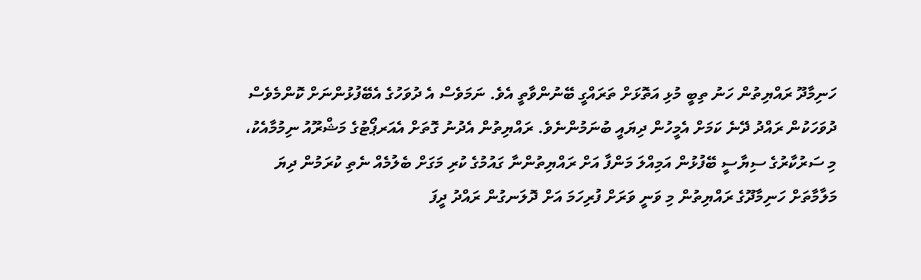ހަނިމާދޫ ރައްޔިތުން ހަނު ތިބީ މުޅި އަތޮޅަށް ތަރައްގީ ބޭނުންވާތީ އެވެ. ނަމަވެސް އެ ދުވަހުގެ އެބޭފުޅުންނަށް ކޮންމެވެސް ދުވަހަކުން ރައްދު ދޭނެ ކަމަށް އެމީހުން ދިޔައީ ބުނަމުންނެވެ. ރައްޔިތުން އެދުނު ގޮތަށް އެއަރޕޯޓުގެ މަޝްރޫއު ނިމުމާއެކު، މި ސަރުކާރުގެ ސިޔާސީ ބޭފުޅުން އަމިއްލަ މަންފާ އަށް ރައްޔިތުންނާ ގައުމުގެ ކުރި މަގަށް ބެލުމެއް ނެތި ކުރަމުން ދިޔަ މަލާމާތަށް ހަނިމާދޫގެ ރައްޔިތުން މި ވަނީ ވަރަށް ފުރިހަމަ އަށް ދޮލަނގުން ރައްދު ދީފަ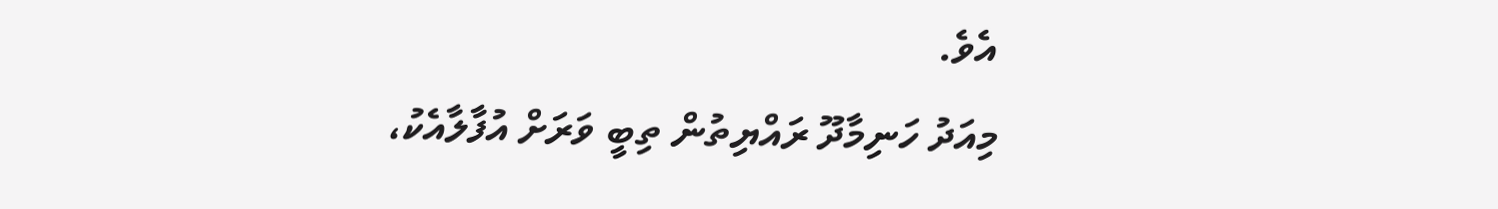އެވެ.
މިއަދު ހަނިމާދޫ ރައްޔިތުން ތިބީ ވަރަށް އުފާލާއެކު،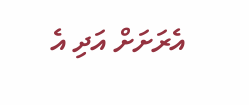އެރަށަށް އަދި އެ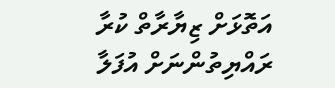އަތޮޅަށް ޒިޔާރާތް ކުރާ ރައްޔިތުންނަށް އުފަލާ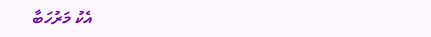އެކު މަރުހަބާ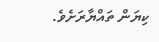ކިޔަން ތައްޔާރަށެވެ.